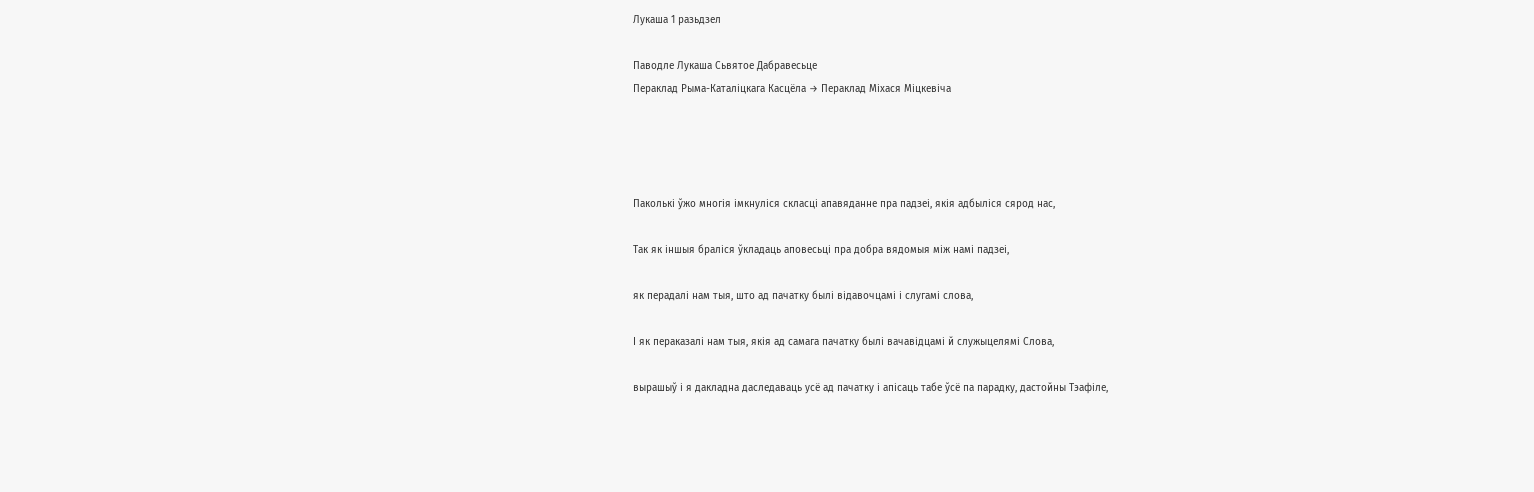Лукаша 1 разьдзел

Паводле Лукаша Сьвятое Дабравесьце
Пераклад Рыма-Каталіцкага Касцёла → Пераклад Міхася Міцкевіча




Паколькі ўжо многія імкнуліся скласці апавяданне пра падзеі, якія адбыліся сярод нас,

Так як іншыя браліся ўкладаць аповесьці пра добра вядомыя між намі падзеі,

як перадалі нам тыя, што ад пачатку былі відавочцамі і слугамі слова,

І як пераказалі нам тыя, якія ад самага пачатку былі вачавідцамі й служыцелямі Слова,

вырашыў і я дакладна даследаваць усё ад пачатку і апісаць табе ўсё па парадку, дастойны Тэафіле,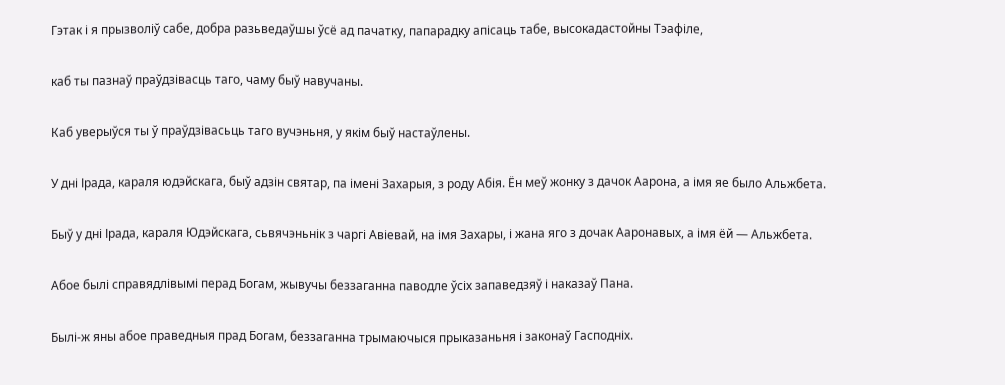Гэтак і я прызволіў сабе, добра разьведаўшы ўсё ад пачатку, папарадку апісаць табе, высокадастойны Тэафіле,

каб ты пазнаў праўдзівасць таго, чаму быў навучаны.

Каб уверыўся ты ў праўдзівасьць таго вучэньня, у якім быў настаўлены.

У дні Ірада, караля юдэйскага, быў адзін святар, па імені Захарыя, з роду Абія. Ён меў жонку з дачок Аарона, а імя яе было Альжбета.

Быў у дні Ірада, караля Юдэйскага, сьвячэньнік з чаргі Авіевай, на імя Захары, і жана яго з дочак Ааронавых, а імя ёй — Альжбета.

Абое былі справядлівымі перад Богам, жывучы беззаганна паводле ўсіх запаведзяў і наказаў Пана.

Былі-ж яны абое праведныя прад Богам, беззаганна трымаючыся прыказаньня і законаў Гасподніх.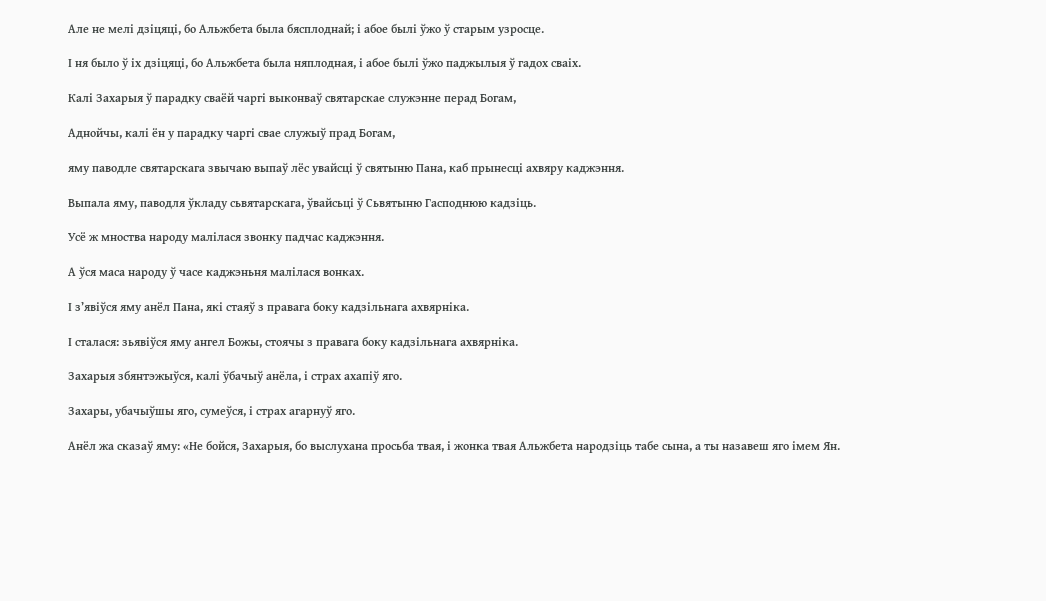Але не мелі дзіцяці, бо Альжбета была бясплоднай; і абое былі ўжо ў старым узросце.

І ня было ў іх дзіцяці, бо Альжбета была няплодная, і абое былі ўжо паджылыя ў гадох сваіх.

Калі Захарыя ў парадку сваёй чаргі выконваў святарскае служэнне перад Богам,

Аднойчы, калі ён у парадку чаргі свае служыў прад Богам,

яму паводле святарскага звычаю выпаў лёс увайсці ў святыню Пана, каб прынесці ахвяру каджэння.

Выпала яму, паводля ўкладу сьвятарскага, ўвайсьці ў Сьвятыню Гасподнюю кадзіць.

Усё ж мноства народу малілася звонку падчас каджэння.

А ўся маса народу ў часе каджэньня малілася вонках.

І з’явіўся яму анёл Пана, які стаяў з правага боку кадзільнага ахвярніка.

І сталася: зьявіўся яму ангел Божы, стоячы з правага боку кадзільнага ахвярніка.

Захарыя збянтэжыўся, калі ўбачыў анёла, і страх ахапіў яго.

Захары, убачыўшы яго, сумеўся, і страх агарнуў яго.

Анёл жа сказаў яму: «Не бойся, Захарыя, бо выслухана просьба твая, і жонка твая Альжбета народзіць табе сына, а ты назавеш яго імем Ян.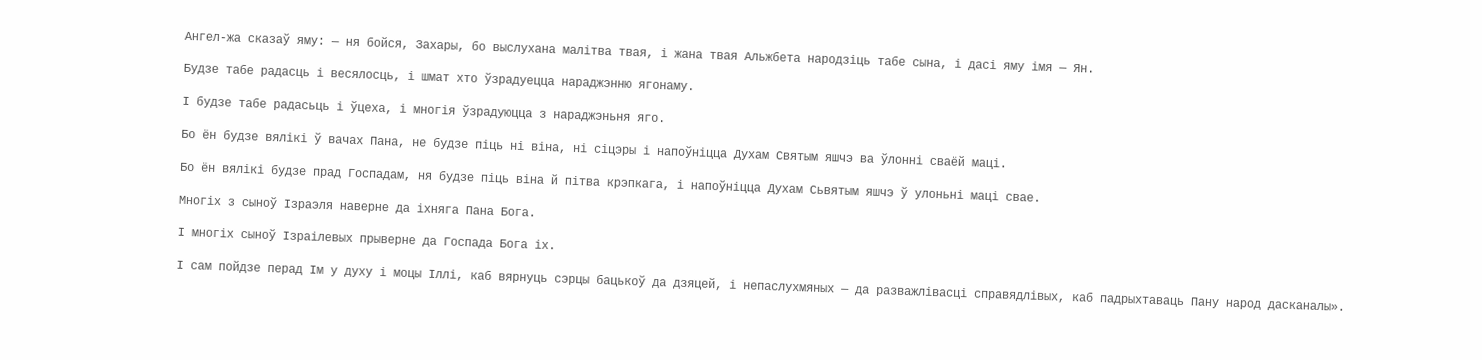Ангел-жа сказаў яму: — ня бойся, Захары, бо выслухана малітва твая, і жана твая Альжбета народзіць табе сына, і дасі яму імя — Ян.

Будзе табе радасць і весялосць, і шмат хто ўзрадуецца нараджэнню ягонаму.

І будзе табе радасьць і ўцеха, і многія ўзрадуюцца з нараджэньня яго.

Бо ён будзе вялікі ў вачах Пана, не будзе піць ні віна, ні сіцэры і напоўніцца Духам Святым яшчэ ва ўлонні сваёй маці.

Бо ён вялікі будзе прад Госпадам, ня будзе піць віна й пітва крэпкага, і напоўніцца Духам Сьвятым яшчэ ў улоньні маці свае.

Многіх з сыноў Ізраэля наверне да іхняга Пана Бога.

І многіх сыноў Ізраілевых прыверне да Госпада Бога іх.

І сам пойдзе перад Ім у духу і моцы Іллі, каб вярнуць сэрцы бацькоў да дзяцей, і непаслухмяных — да разважлівасці справядлівых, каб падрыхтаваць Пану народ дасканалы».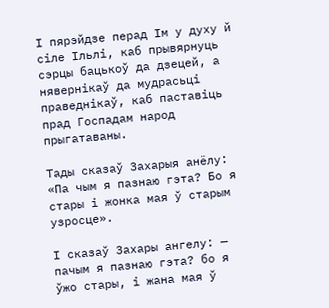І пярэйдзе перад Ім у духу й сіле Ільлі, каб прывярнуць сэрцы бацькоў да дзецей, а нявернікаў да мудрасьці праведнікаў, каб паставіць прад Госпадам народ прыгатаваны.

Тады сказаў Захарыя анёлу: «Па чым я пазнаю гэта? Бо я стары і жонка мая ў старым узросце».

І сказаў Захары ангелу: — пачым я пазнаю гэта? бо я ўжо стары, і жана мая ў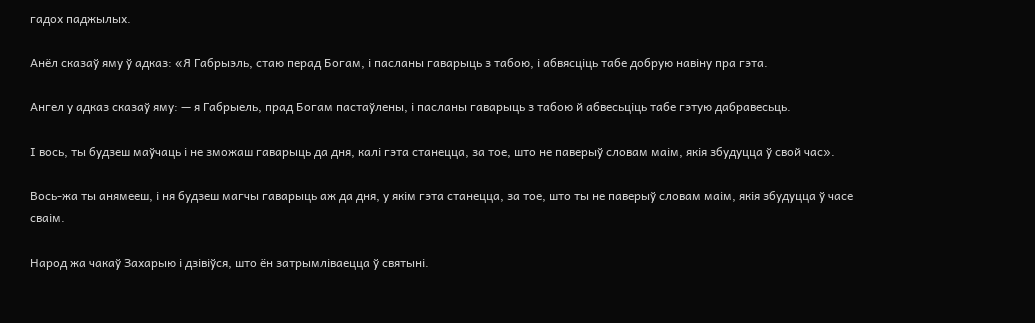гадох паджылых.

Анёл сказаў яму ў адказ: «Я Габрыэль, стаю перад Богам, і пасланы гаварыць з табою, і абвясціць табе добрую навіну пра гэта.

Ангел у адказ сказаў яму: — я Габрыель, прад Богам пастаўлены, і пасланы гаварыць з табою й абвесьціць табе гэтую дабравесьць.

І вось, ты будзеш маўчаць і не зможаш гаварыць да дня, калі гэта станецца, за тое, што не паверыў словам маім, якія збудуцца ў свой час».

Вось-жа ты анямееш, і ня будзеш магчы гаварыць аж да дня, у якім гэта станецца, за тое, што ты не паверыў словам маім, якія збудуцца ў часе сваім.

Народ жа чакаў Захарыю і дзівіўся, што ён затрымліваецца ў святыні.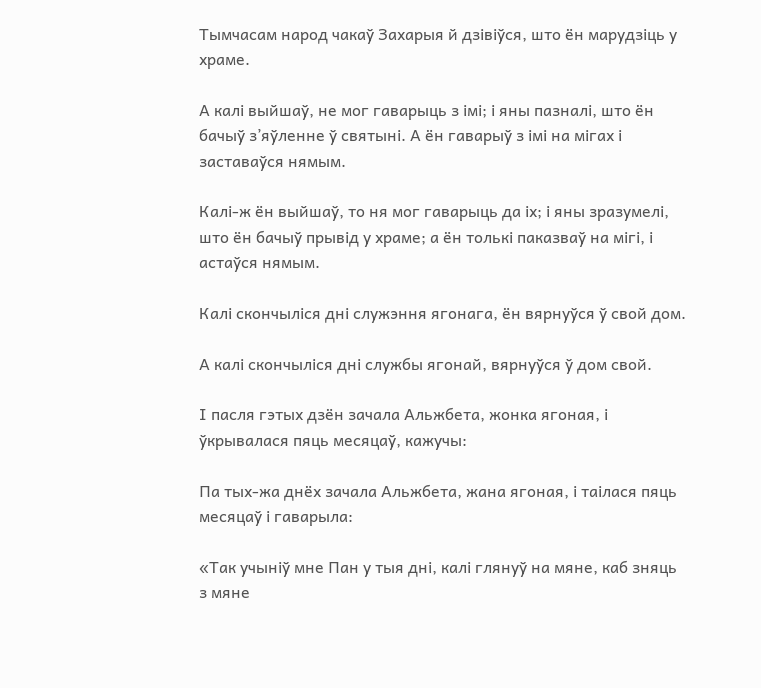Тымчасам народ чакаў Захарыя й дзівіўся, што ён марудзіць у храме.

А калі выйшаў, не мог гаварыць з імі; і яны пазналі, што ён бачыў з’яўленне ў святыні. А ён гаварыў з імі на мігах і заставаўся нямым.

Калі-ж ён выйшаў, то ня мог гаварыць да іх; і яны зразумелі, што ён бачыў прывід у храме; а ён толькі паказваў на мігі, і астаўся нямым.

Калі скончыліся дні служэння ягонага, ён вярнуўся ў свой дом.

А калі скончыліся дні службы ягонай, вярнуўся ў дом свой.

І пасля гэтых дзён зачала Альжбета, жонка ягоная, і ўкрывалася пяць месяцаў, кажучы:

Па тых-жа днёх зачала Альжбета, жана ягоная, і таілася пяць месяцаў і гаварыла:

«Так учыніў мне Пан у тыя дні, калі глянуў на мяне, каб зняць з мяне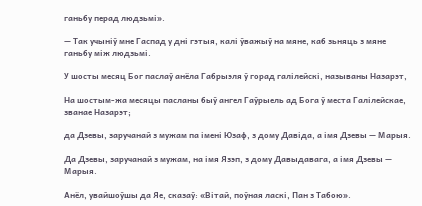ганьбу перад людзьмі».

— Так учыніў мне Гаспад у дні гэтыя, калі ўважыў на мяне, каб зьняць з мяне ганьбу між людзьмі.

У шосты месяц Бог паслаў анёла Габрыэля ў горад галілейскі, называны Назарэт,

На шостым-жа месяцы пасланы быў ангел Гаўрыель ад Бога ў места Галілейскае, званае Назарэт;

да Дзевы, заручанай з мужам па імені Юзаф, з дому Давіда, а імя Дзевы — Марыя.

Да Дзевы, заручанай з мужам, на імя Язэп, з дому Давыдавага, а імя Дзевы — Марыя.

Анёл, увайшоўшы да Яе, сказаў: «Вітай, поўная ласкі, Пан з Табою».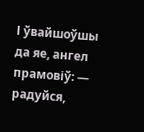І ўвайшоўшы да яе, ангел прамовіў: — радуйся,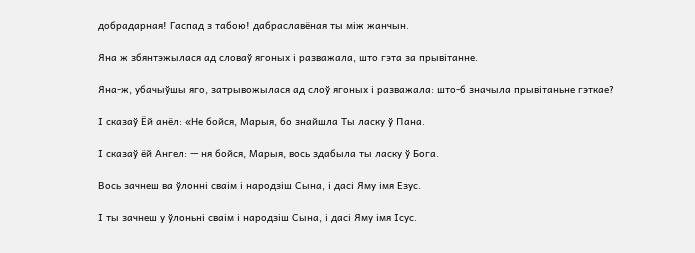добрадарная! Гаспад з табою! дабраславёная ты між жанчын.

Яна ж збянтэжылася ад словаў ягоных і разважала, што гэта за прывітанне.

Яна-ж, убачыўшы яго, затрывожылася ад слоў ягоных і разважала: што-б значыла прывітаньне гэткае?

І сказаў Ёй анёл: «Не бойся, Марыя, бо знайшла Ты ласку ў Пана.

І сказаў ёй Ангел: — ня бойся, Марыя, вось здабыла ты ласку ў Бога.

Вось зачнеш ва ўлонні сваім і народзіш Сына, і дасі Яму імя Езус.

І ты зачнеш у ўлоньні сваім і народзіш Сына, і дасі Яму імя Ісус.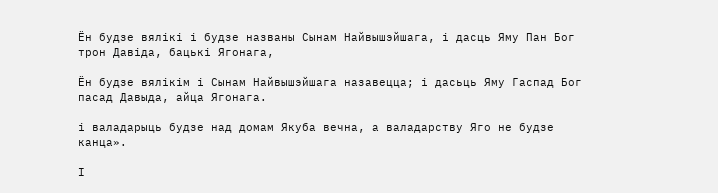Ён будзе вялікі і будзе названы Сынам Найвышэйшага, і дасць Яму Пан Бог трон Давіда, бацькі Ягонага,

Ён будзе вялікім і Сынам Найвышэйшага назавецца; і дасьць Яму Гаспад Бог пасад Давыда, айца Ягонага.

і валадарыць будзе над домам Якуба вечна, а валадарству Яго не будзе канца».

І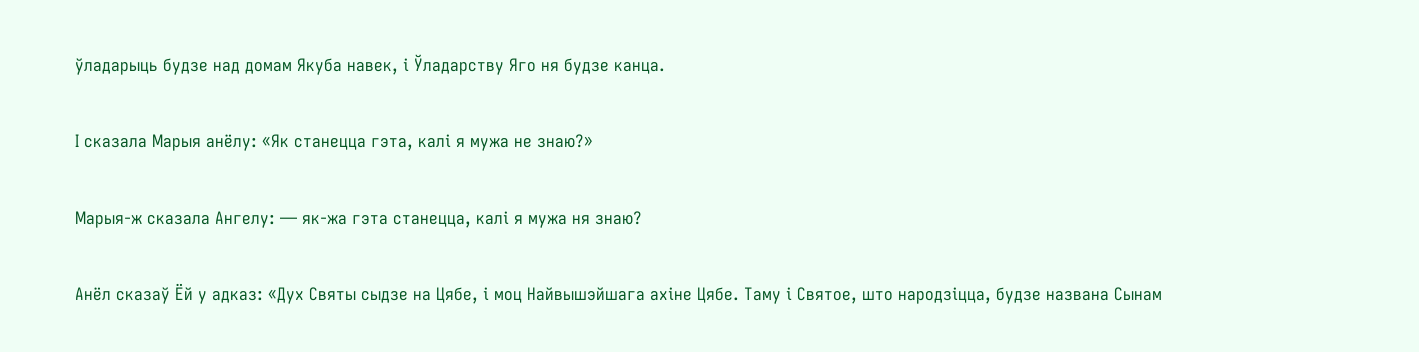ўладарыць будзе над домам Якуба навек, і Ўладарству Яго ня будзе канца.

І сказала Марыя анёлу: «Як станецца гэта, калі я мужа не знаю?»

Марыя-ж сказала Ангелу: — як-жа гэта станецца, калі я мужа ня знаю?

Анёл сказаў Ёй у адказ: «Дух Святы сыдзе на Цябе, і моц Найвышэйшага ахіне Цябе. Таму і Святое, што народзіцца, будзе названа Сынам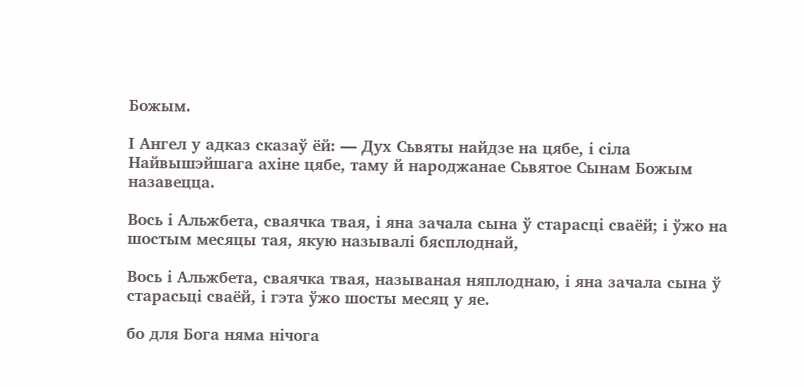Божым.

І Ангел у адказ сказаў ёй: — Дух Сьвяты найдзе на цябе, і сіла Найвышэйшага ахіне цябе, таму й народжанае Сьвятое Сынам Божым назавецца.

Вось і Альжбета, сваячка твая, і яна зачала сына ў старасці сваёй; і ўжо на шостым месяцы тая, якую называлі бясплоднай,

Вось і Альжбета, сваячка твая, называная няплоднаю, і яна зачала сына ў старасьці сваёй, і гэта ўжо шосты месяц у яе.

бо для Бога няма нічога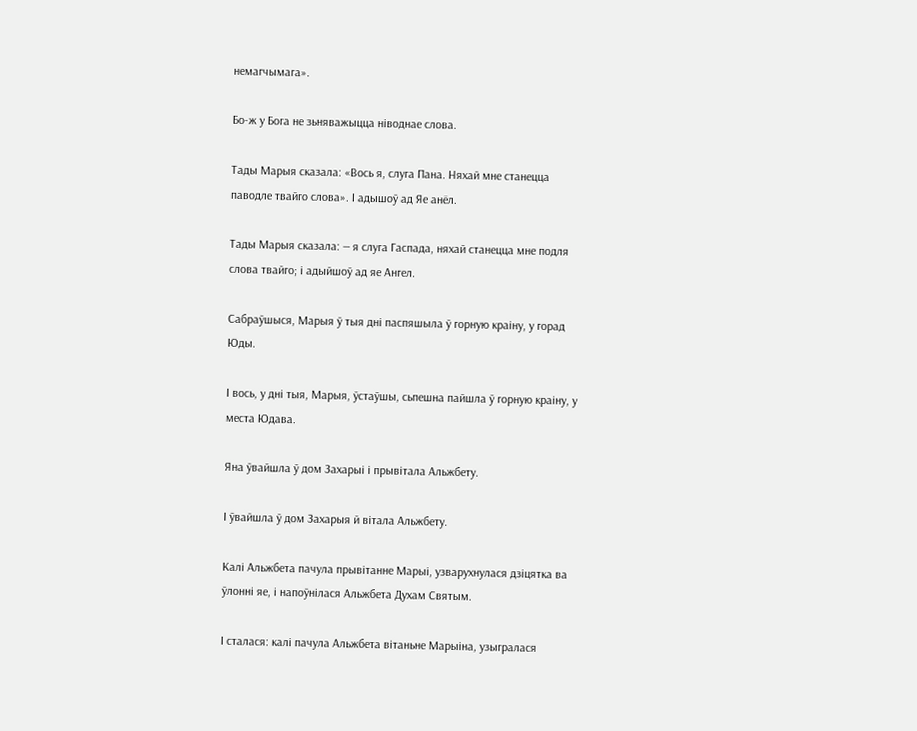немагчымага».

Бо-ж у Бога не зьняважыцца ніводнае слова.

Тады Марыя сказала: «Вось я, слуга Пана. Няхай мне станецца паводле твайго слова». І адышоў ад Яе анёл.

Тады Марыя сказала: — я слуга Гаспада, няхай станецца мне подля слова твайго; і адыйшоў ад яе Ангел.

Сабраўшыся, Марыя ў тыя дні паспяшыла ў горную краіну, у горад Юды.

І вось, у дні тыя, Марыя, ўстаўшы, сьпешна пайшла ў горную краіну, у места Юдава.

Яна ўвайшла ў дом Захарыі і прывітала Альжбету.

І ўвайшла ў дом Захарыя й вітала Альжбету.

Калі Альжбета пачула прывітанне Марыі, узварухнулася дзіцятка ва ўлонні яе, і напоўнілася Альжбета Духам Святым.

І сталася: калі пачула Альжбета вітаньне Марыіна, узыгралася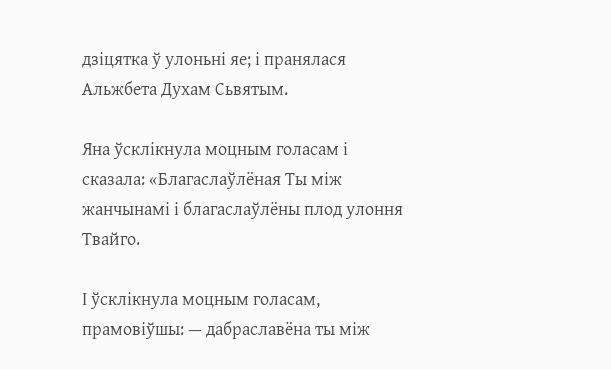дзіцятка ў улоньні яе; і пранялася Альжбета Духам Сьвятым.

Яна ўсклікнула моцным голасам і сказала: «Благаслаўлёная Ты між жанчынамі і благаслаўлёны плод улоння Твайго.

І ўсклікнула моцным голасам, прамовіўшы: — дабраславёна ты між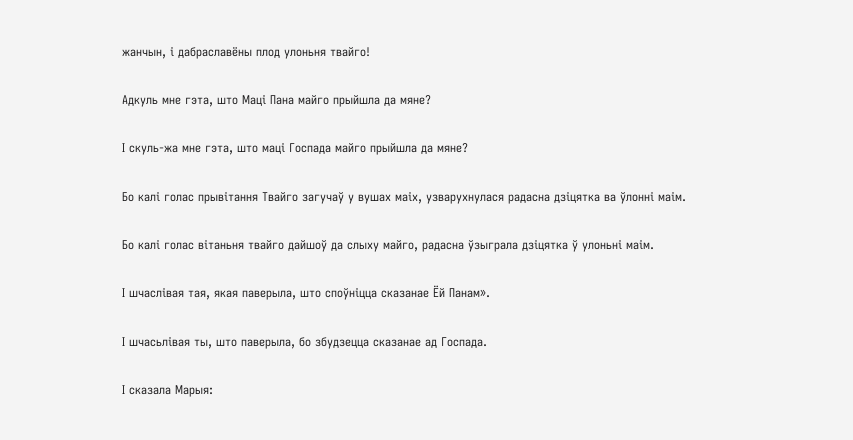жанчын, і дабраславёны плод улоньня твайго!

Адкуль мне гэта, што Маці Пана майго прыйшла да мяне?

І скуль-жа мне гэта, што маці Госпада майго прыйшла да мяне?

Бо калі голас прывітання Твайго загучаў у вушах маіх, узварухнулася радасна дзіцятка ва ўлонні маім.

Бо калі голас вітаньня твайго дайшоў да слыху майго, радасна ўзыграла дзіцятка ў улоньні маім.

І шчаслівая тая, якая паверыла, што споўніцца сказанае Ёй Панам».

І шчасьлівая ты, што паверыла, бо збудзецца сказанае ад Госпада.

І сказала Марыя: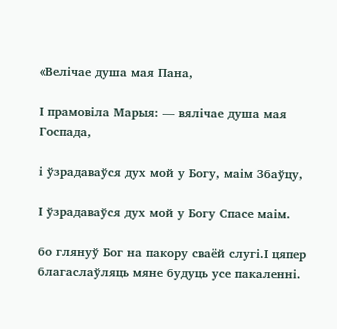«Велічае душа мая Пана,

І прамовіла Марыя: — вялічае душа мая Госпада,

і ўзрадаваўся дух мой у Богу, маім Збаўцу,

І ўзрадаваўся дух мой у Богу Спасе маім.

бо глянуў Бог на пакору сваёй слугі.І цяпер благаслаўляць мяне будуць усе пакаленні.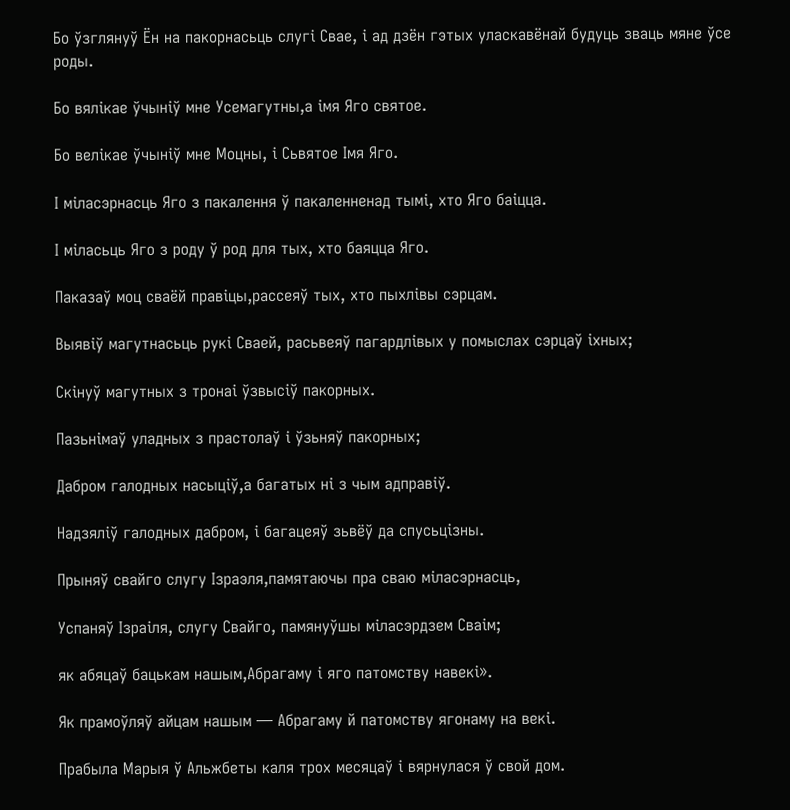Бо ўзглянуў Ён на пакорнасьць слугі Свае, і ад дзён гэтых уласкавёнай будуць зваць мяне ўсе роды.

Бо вялікае ўчыніў мне Усемагутны,а імя Яго святое.

Бо велікае ўчыніў мне Моцны, і Сьвятое Імя Яго.

І міласэрнасць Яго з пакалення ў пакаленненад тымі, хто Яго баіцца.

І міласьць Яго з роду ў род для тых, хто баяцца Яго.

Паказаў моц сваёй правіцы,рассеяў тых, хто пыхлівы сэрцам.

Выявіў магутнасьць рукі Сваей, расьвеяў пагардлівых у помыслах сэрцаў іхных;

Скінуў магутных з тронаі ўзвысіў пакорных.

Пазьнімаў уладных з прастолаў і ўзьняў пакорных;

Дабром галодных насыціў,а багатых ні з чым адправіў.

Надзяліў галодных дабром, і багацеяў зьвёў да спусьцізны.

Прыняў свайго слугу Ізраэля,памятаючы пра сваю міласэрнасць,

Успаняў Ізраіля, слугу Свайго, памянуўшы міласэрдзем Сваім;

як абяцаў бацькам нашым,Абрагаму і яго патомству навекі».

Як прамоўляў айцам нашым — Абрагаму й патомству ягонаму на векі.

Прабыла Марыя ў Альжбеты каля трох месяцаў і вярнулася ў свой дом.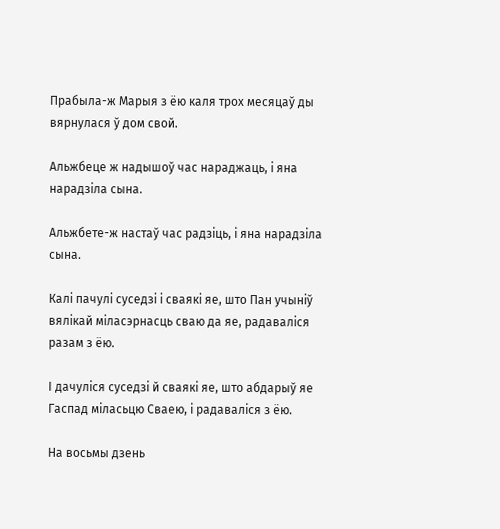Прабыла-ж Марыя з ёю каля трох месяцаў ды вярнулася ў дом свой.

Альжбеце ж надышоў час нараджаць, і яна нарадзіла сына.

Альжбете-ж настаў час радзіць, і яна нарадзіла сына.

Калі пачулі суседзі і сваякі яе, што Пан учыніў вялікай міласэрнасць сваю да яе, радаваліся разам з ёю.

І дачуліся суседзі й сваякі яе, што абдарыў яе Гаспад міласьцю Сваею, і радаваліся з ёю.

На восьмы дзень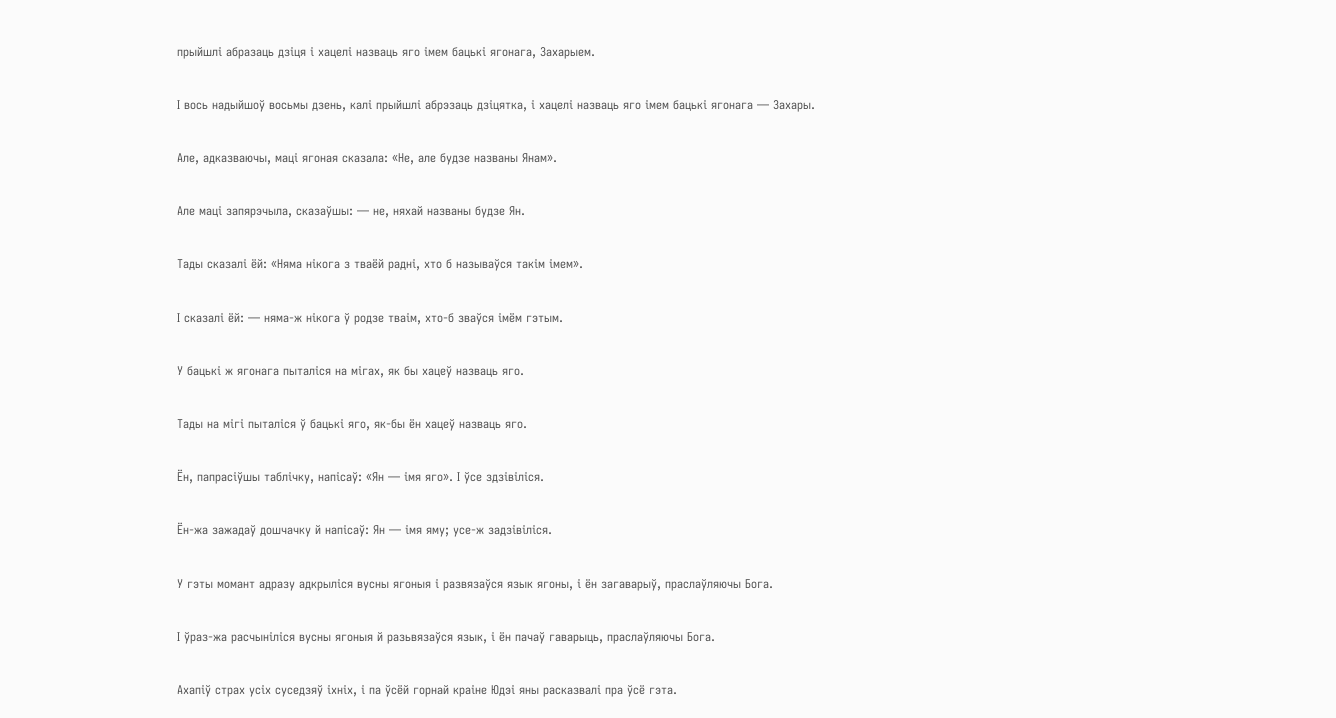прыйшлі абразаць дзіця і хацелі назваць яго імем бацькі ягонага, Захарыем.

І вось надыйшоў восьмы дзень, калі прыйшлі абрэзаць дзіцятка, і хацелі назваць яго імем бацькі ягонага — Захары.

Але, адказваючы, маці ягоная сказала: «Не, але будзе названы Янам».

Але маці запярэчыла, сказаўшы: — не, няхай названы будзе Ян.

Тады сказалі ёй: «Няма нікога з тваёй радні, хто б называўся такім імем».

І сказалі ёй: — няма-ж нікога ў родзе тваім, хто-б зваўся імём гэтым.

У бацькі ж ягонага пыталіся на мігах, як бы хацеў назваць яго.

Тады на мігі пыталіся ў бацькі яго, як-бы ён хацеў назваць яго.

Ён, папрасіўшы таблічку, напісаў: «Ян — імя яго». І ўсе здзівіліся.

Ён-жа зажадаў дошчачку й напісаў: Ян — імя яму; усе-ж задзівіліся.

У гэты момант адразу адкрыліся вусны ягоныя і развязаўся язык ягоны, і ён загаварыў, праслаўляючы Бога.

І ўраз-жа расчыніліся вусны ягоныя й разьвязаўся язык, і ён пачаў гаварыць, праслаўляючы Бога.

Ахапіў страх усіх суседзяў іхніх, і па ўсёй горнай краіне Юдэі яны расказвалі пра ўсё гэта.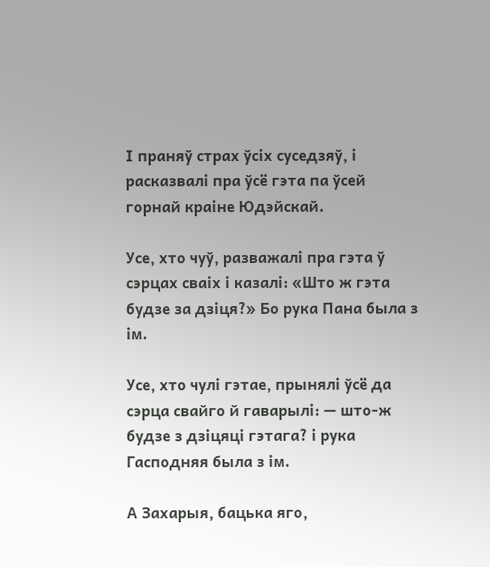І праняў страх ўсіх суседзяў, і расказвалі пра ўсё гэта па ўсей горнай краіне Юдэйскай.

Усе, хто чуў, разважалі пра гэта ў сэрцах сваіх і казалі: «Што ж гэта будзе за дзіця?» Бо рука Пана была з ім.

Усе, хто чулі гэтае, прынялі ўсё да сэрца свайго й гаварылі: — што-ж будзе з дзіцяці гэтага? і рука Гасподняя была з ім.

А Захарыя, бацька яго,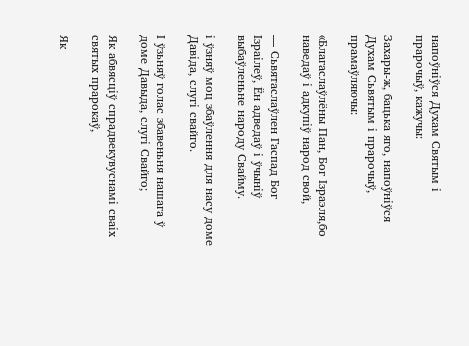напоўніўся Духам Святым і прарочыў, кажучы:

Захары-ж, бацька яго, напоўніўся Духам Сьвятым і прарочыў, прамаўляючы:

«Благаслаўлёны Пан, Бог Ізраэля,бо наведаў і адкупіў народ свой,

— Сьвятаслаўлен Гаспад Бог Ізраілеў, Ён адведаў і ўчыніў выбаўленьне народу Свайму.

і ўзняў моц збаўлення для насу доме Давіда, слугі свайго.

І ўзьняў голас збавеньня нашага ў доме Давыда, слугі Свайго;

Як абвясціў спрадвекувуснамі сваіх святых прарокаў,

Як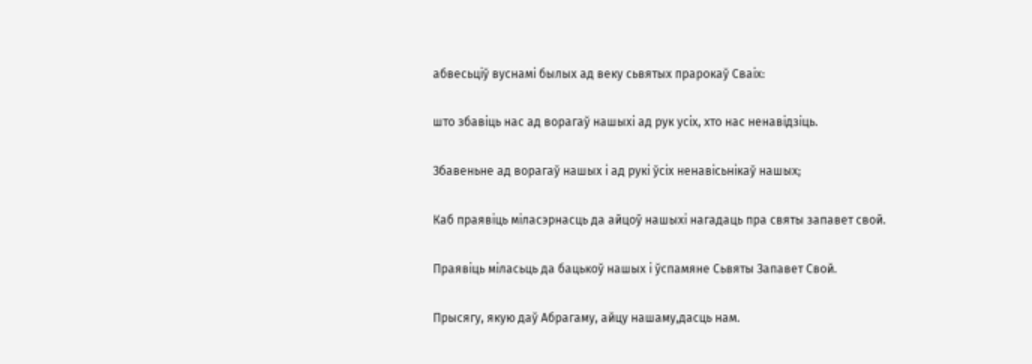абвесьціў вуснамі былых ад веку сьвятых прарокаў Сваіх:

што збавіць нас ад ворагаў нашыхі ад рук усіх, хто нас ненавідзіць.

Збавеньне ад ворагаў нашых і ад рукі ўсіх ненавісьнікаў нашых;

Каб праявіць міласэрнасць да айцоў нашыхі нагадаць пра святы запавет свой.

Праявіць міласьць да бацькоў нашых і ўспамяне Сьвяты Запавет Свой.

Прысягу, якую даў Абрагаму, айцу нашаму,дасць нам.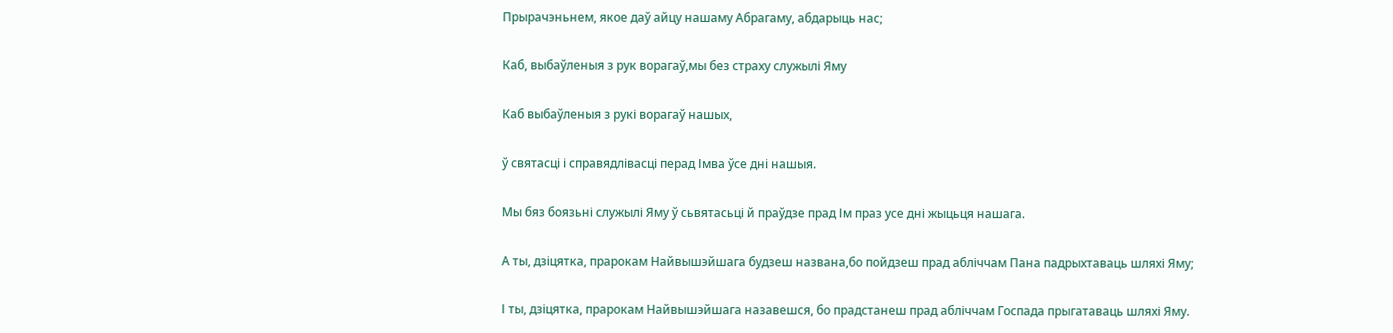Прырачэньнем, якое даў айцу нашаму Абрагаму, абдарыць нас;

Каб, выбаўленыя з рук ворагаў,мы без страху служылі Яму

Каб выбаўленыя з рукі ворагаў нашых,

ў святасці і справядлівасці перад Імва ўсе дні нашыя.

Мы бяз боязьні служылі Яму ў сьвятасьці й праўдзе прад Ім праз усе дні жыцьця нашага.

А ты, дзіцятка, прарокам Найвышэйшага будзеш названа,бо пойдзеш прад абліччам Пана падрыхтаваць шляхі Яму;

І ты, дзіцятка, прарокам Найвышэйшага назавешся, бо прадстанеш прад абліччам Госпада прыгатаваць шляхі Яму.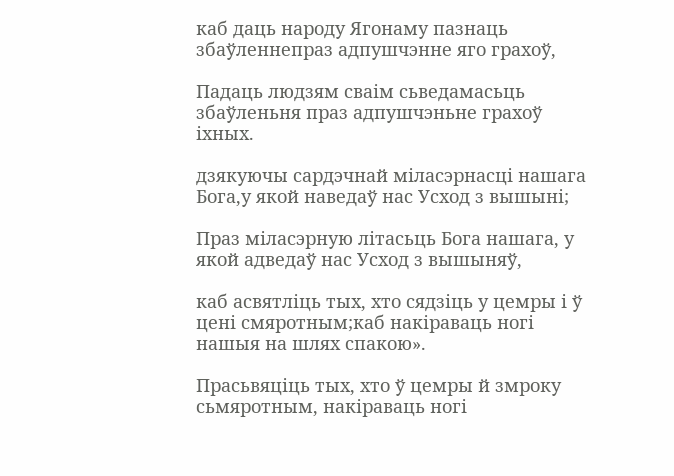каб даць народу Ягонаму пазнаць збаўленнепраз адпушчэнне яго грахоў,

Падаць людзям сваім сьведамасьць збаўленьня праз адпушчэньне грахоў іхных.

дзякуючы сардэчнай міласэрнасці нашага Бога,у якой наведаў нас Усход з вышыні;

Праз міласэрную літасьць Бога нашага, у якой адведаў нас Усход з вышыняў,

каб асвятліць тых, хто сядзіць у цемры і ў цені смяротным;каб накіраваць ногі нашыя на шлях спакою».

Прасьвяціць тых, хто ў цемры й змроку сьмяротным, накіраваць ногі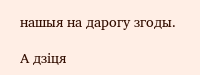нашыя на дарогу згоды.

А дзіця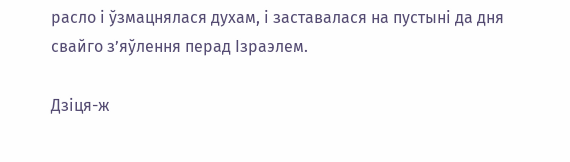расло і ўзмацнялася духам, і заставалася на пустыні да дня свайго з’яўлення перад Ізраэлем.

Дзіця-ж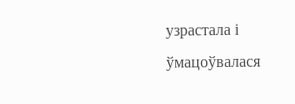узрастала і ўмацоўвалася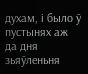духам, і было ў пустынях аж да дня зьяўленьня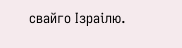свайго Ізраілю.